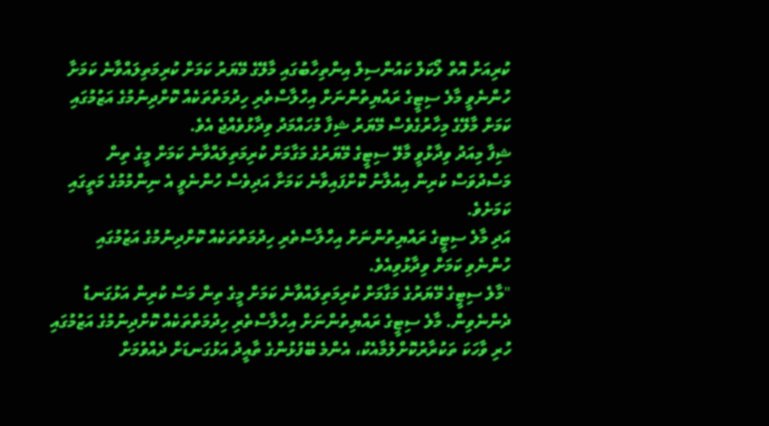ކުރިއަށް އޮތް ލޯކަލް ކައުންސިލް އިންތިހާބުގައި މާލޭގެ މޭޔަރު ކަމަށް ކުރިމަތިލައްވާނެ ކަމަށާ ހުންނެވީ މާލެ ސިޓީގެ ރައްޔިތުންނަށް އިހްލާސްތެރި ހިދުމަތްތަކެއް ކޮށްދިނުމުގެ އަޒުމުގައި ކަމަށް މާލޭގެ މިހާރުގެވެސް މޭޔަރު ޝިފާ މުހައްމަދު ވިދާޅުވެއްޖެ އެވެ.
ޝިފާ މިއަދު ވިދާޅުވީ މާލޭ ސިޓީގެ މޭޔަރުގެ މަގާމަށް ކުރިމަތިލައްވާނެ ކަމަށް މީގެ ތިން މަސްދުވަސް ކުރިން އިއުލާނު ކޮށްފައިވާނެ ކަމަށާ އަދިވެސް ހުންނެވީ އެ ނިންމުމުގެ މަތީގައި ކަމަށެވެ.
އަދި މާލެ ސިޓީގެ ރައްޔިތުންނަށް އިހްލާސްތެރި ހިދުމަތްތަކެއް ކޮށްދިނުމުގެ އަޒުމުގައި ހުންނެވި ކަމަށް ވިދާޅުވިއެވެ.
"މާލެ ސިޓީގެ މޭޔަރުގެ މަގާމަށް ކުރިމަތިލައްވާނެ ކަމަށް މީގެ ތިން މަސް ކުރިން އަޅުގަނޑު ދެންނެވިން. މާލެ ސިޓީގެ ރައްޔިތުންނަށް އިހްލާސްތެރި ހިދުމަތްތަކެއް ކޮށްދިނުމުގެ އަޒުމުގައި ހުރި ވާހަކަ ތަކުރާރުކޮށްލުމާއެކު، އެންމެ ބޭފުޅުންގެ ތާއީދު އަޅުގަނޑަށް ދެއްވުމަށް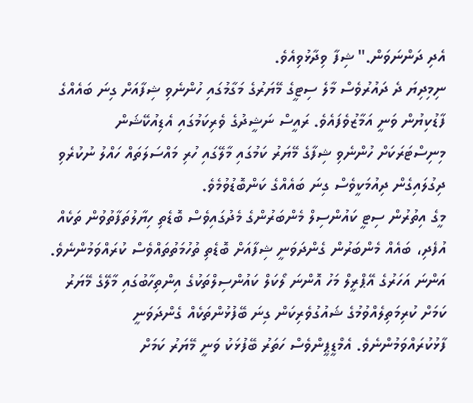އެދި ދަންނަވަން." ޝިފާ ވިދާޅުވިއެވެ.
ނިމިދިޔަ ދެ ދައުރުވެސް މާލެ ސިޓީގެ މޭޔަރުގެ މަގާމުގައި ހުންނެވި ޝިފާއަށް ގިނަ ބައެއްގެ ފާޑުކިޔުން ވަނީ އަމާޒުވެފައެވެ. ރައީސް ނަޝީދުގެ ވެރިކަމުގައި އެޑިއުކޭޝަން މިނިސްޓަރަކަށް ހުންނެވި ޝިފާގެ މޭޔަރު ކަމުގައި މާލޭގައި ހުރި މައްސަލަތައް ހައްލު ނުކުރެވި ދިގުލައިގެން ދިއުމަކީވެސް ގިނަ ބައެއްގެ ކަންބޮޑުވުމެވެ.
މީގެ އިތުރުން ސިޓީ ކައުންސިލް މެންބަރުންގެ މެދުގައިވެސް ބޮޑެތި ހިޔާލުތަފާތުވުން ތަކެއް އުފެދި، ބައެއް މެންބަރުން ގެންދަވަނީ ޝިފާއަށް ބޮޑެތި ތުހުމަތުތައްވެސް ކުރައްވަމުންނެވެ.
އަންނަ އަހަރުގެ އޭޕްރީލް މަހު އޮންނަ ލޯކަލް ކައުންސިލްތަކުގެ އިންތިހާބުގައި މާލޭގެ މޭޔަރު ކަމަށް ކުރިމަތިލެއްވުމުގެ ޝައުގުވެރިކަން ގިނަ ބޭފުޅުންތަކެއް ގެންދަވަނީ ފާޅުކުރައްވަމުންނެވެ. އެމްޑީޕީންވެސް ހަތަރު ބޭފުޅަކު ވަނީ މޭޔަރު ކަމަށް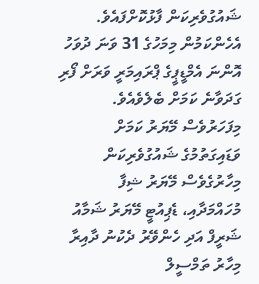ޝައުގުވެރިކަން ފާޅުކޮށްފައެވެ.
އެހެންކަމުން މިމަހުގެ 31 ވަނަ ދުވަހު އޮންނަ އެމްޑީޕީގެ ޕްރައިމަރީ ވަރަށް ފޯރި ގަދަވާނެ ކަމަށް ބެލެވެއެވެ. މިފަހަރުވެސް މޭޔަރު ކަމަށް ވަޑައިގަތުމުގެ ޝައުގުވެރިކަން މިހާރުގެވެސް މޭޔަރު ޝިފާ މުހައްމަދާއި، ޑެޕިއުޓީ މޭޔަރު ޝަމާއު ޝަރީފް އަދި ހެންވޭރު ދެކުނު ދާއިރާ މިހާރު ތަމްސީލް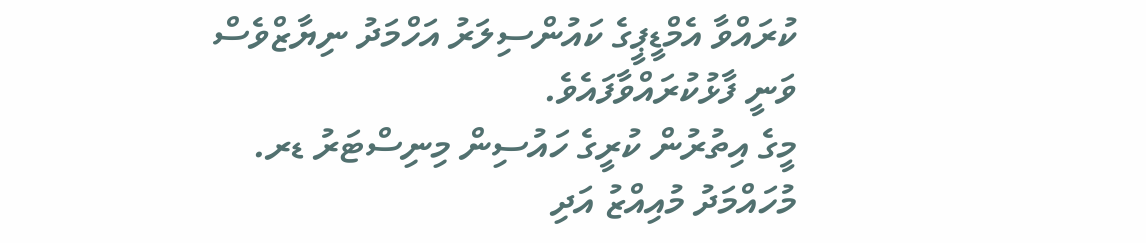ކުރައްވާ އެމްޑީޕީގެ ކައުންސިލަރު އަހްމަދު ނިޔާޒްވެސް ވަނީ ފާޅުކުރައްވާފައެވެ.
މީގެ އިތުރުން ކުރީގެ ހައުސިން މިނިސްޓަރު ޑރ. މުހައްމަދު މުއިއްޒު އަދި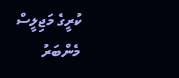ކުރީގެ މަޖިލީސް މެންބަރު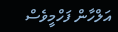އަލްހާން ފަހްމީވެސް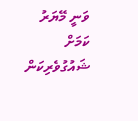ވަނީ މޭޔަރު ކަމަށް ޝައުގުވެރިކަން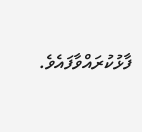ފާޅުކުރައްވާފައެވެ.